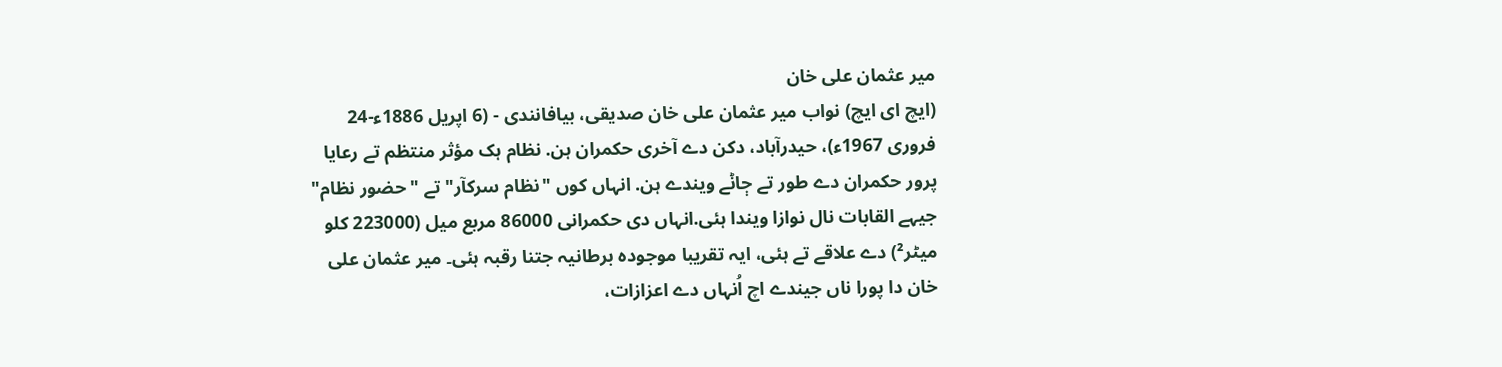میر عثمان علی خان
(ایچ ای ایچ) نواب میر عثمان علی خان صدیقی، بیافانندی - (6 اپریل 1886ء-24 فروری 1967ء)، حیدرآباد، دکن دے آخری حکمران ہن. نظام ہک مؤثر منتظم تے رعایا پرور حکمران دے طور تے ڄاݨے ویندے ہن. انہاں کوں "نظام سرکآر" تے "حضور نظام" جیہے القابات نال نوازا ویندا ہئی.انہاں دی حکمرانی 86000 مربع میل (223000 کلو میٹر²) دے علاقے تے ہئی، ایہ تقریبا موجودہ برطانیہ جتنا رقبہ ہئی۔ میر عثمان علی خان دا پورا ناں جیندے اچ اُنہاں دے اعزازات،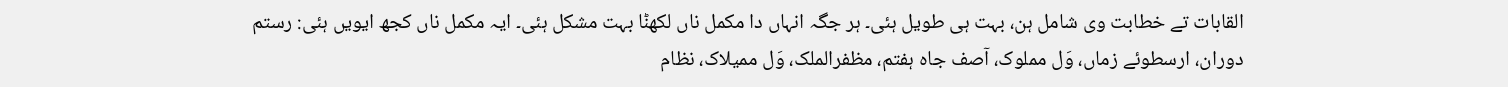القابات تے خطابت وی شامل ہن، بہت ہی طویل ہئی۔ ہر جگہ انہاں دا مکمل ناں لکھݨا بہت مشکل ہئی۔ ایہ مکمل ناں کجھ ایویں ہئی: رستم دوران، ارسطوئے زماں، وَل مملوک، آصف جاہ ہفتم، مظفرالملک، وَل ممیلاک، نظام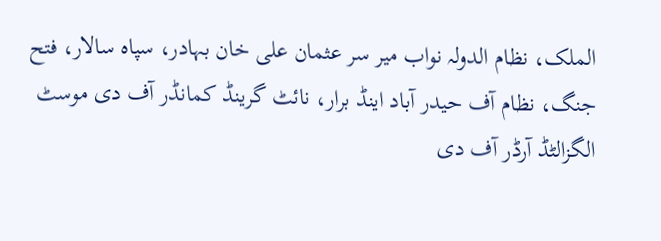الملک، نظام الدولہ نواب میر سر عثمان علی خان بہادر، سپاہ سالار، فتح جنگ، نظام آف حیدر آباد اینڈ برار، نائٹ گرینڈ کمانڈر آف دی موسٹ الگزالٹڈ آرڈر آف دی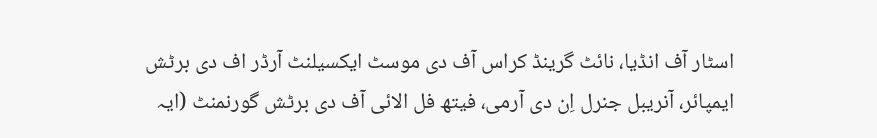اسٹار آف انڈیا، نائٹ گرینڈ کراس آف دی موسٹ ایکسیلنٹ آرڈر اف دی برٹش ایمپائر، آنریبل جنرل اِن دی آرمی، فیتھ فل الائی آف دی برٹش گورنمنٹ (ایہ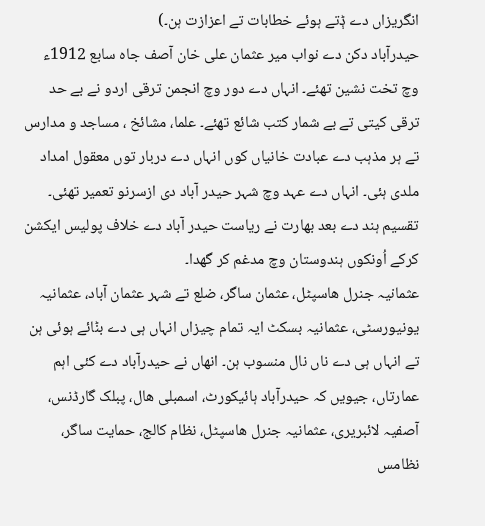انگریزاں دے ݙتے ہوئے خطابات تے اعزازت ہن۔)
حیدرآباد دکن دے نواب میر عثمان علی خان آصف جاہ سابع 1912ء وچ تخت نشین تھئے۔ انہاں دے دور وچ انجمن ترقی اردو نے بے حد ترقی کیتی تے بے شمار کتب شائع تھئے۔ علما، مشائخ ، مساجد و مدارس تے ہر مذہب دے عبادت خانیاں کوں انہاں دے دربار توں معقول امداد ملدی ہئی۔ انہاں دے عہد وچ شہر حیدر آباد دی ازسرنو تعمیر تھئی۔ تقسیم ہند دے بعد بھارت نے ریاست حیدر آباد دے خلاف پولیس ایکشن کرکے اُونکوں ہندوستان وچ مدغم کر گھدا۔
عثمانیہ جنرل ھاسپٹل، عثمان ساگر، ضلع تے شہر عثمان آباد، عثمانیہ یونیورسٹی، عثمانیہ بسکٹ ایہ تمام چیزاں انہاں ہی دے بݨائے ہوئی ہن تے انہاں ہی دے ناں نال منسوب ہن۔ انھاں نے حیدرآباد دے کئی اہم عمارتاں، جیویں کہ حیدرآباد ہائیکورٹ، اسمبلی ھال، پبلک گارڈنس، آصفیہ لائبریری، عثمانیہ جنرل ھاسپٹل، نظام کالج، حمایت ساگر، نظامس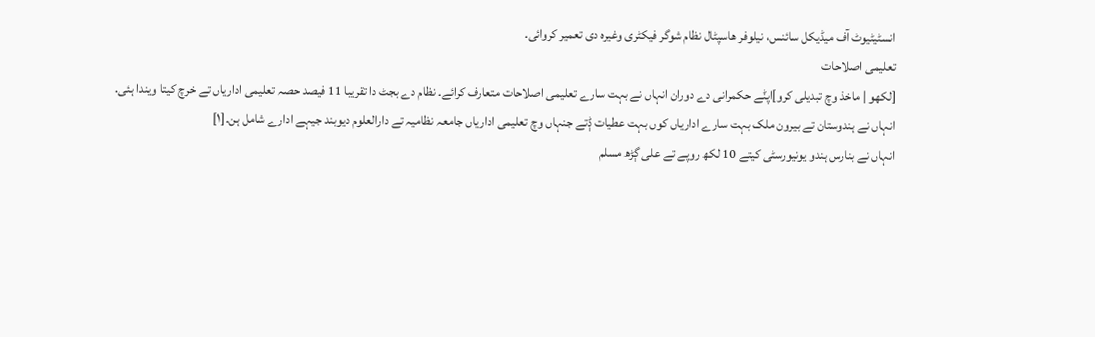انسٹیٹیوٹ آف میڈیکل سائنس، نیلوفر ھاسپٹال نظام شوگر فیکٹری وغیرہ دی تعمیر کروائی۔
تعلیمی اصلاحات
[لکھو | ماخذ وچ تبدیلی کرو]اپݨے حکمرانی دے دوران انہاں نے بہت سارے تعلیمی اصلاحات متعارف کرائے۔ نظام دے بجٹ دا تقریبا 11 فیصد حصہ تعلیمی اداریاں تے خرچ کیتا ویندا ہئی.
انہاں نے ہندوستان تے بیرون ملک بہت سارے اداریاں کوں بہت عطیات ݙتے جنہاں وچ تعلیمی اداریاں جامعہ نظامیہ تے دارالعلوم دیوبند جیہے ادارے شامل ہن۔[١]
انہاں نے بنارس ہندو یونیورسٹی کیتے 10 لکھ روپے تے علی ڳڑھ مسلم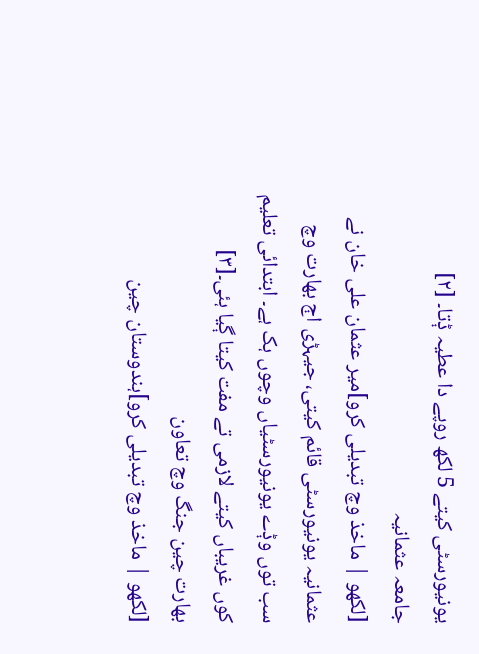یونیورسٹی کیتے 5 لکھ روپے دا عطیہ ݙتا۔ [٢]
جامعہ عثمانیہ
[لکھو | ماخذ وچ تبدیلی کرو]میر عثمان علی خان نے عثمانیہ یونیورسٹی قائم کیتی، جیہڑی اڄ بھارت وچ سب توں وݙے یونیورسٹیاں وچوں ہک ہے۔ ابتدائی تعلیم کوں غریباں کیتے لازمی تے مفت کیتا ڳیا ہئی۔[٣]
بھارت چین جنگ وچ تعاون
[لکھو | ماخذ وچ تبدیلی کرو]ہندوستان چین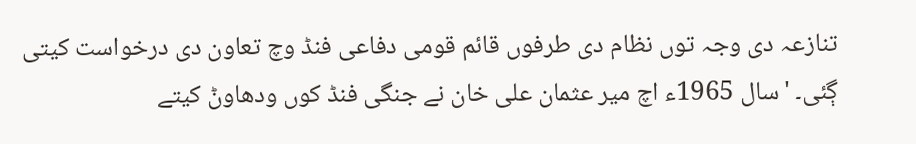تنازعہ دی وجہ توں نظام دی طرفوں قائم قومی دفاعی فنڈ وچ تعاون دی درخواست کیتی ڳئی۔ 'سال 1965ء اچ میر عثمان علی خان نے جنگی فنڈ کوں ودھاوݨ کیتے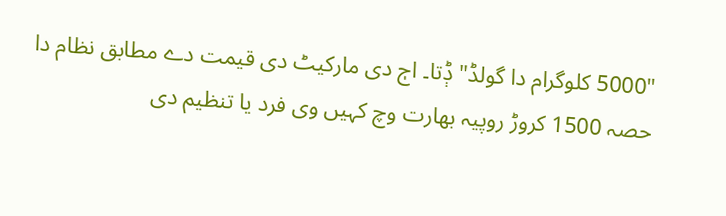"5000 کلوگرام دا گولڈ" ݙتا۔ اڄ دی مارکیٹ دی قیمت دے مطابق نظام دا حصہ 1500 کروڑ روپیہ بھارت وچ کہیں وی فرد یا تنظیم دی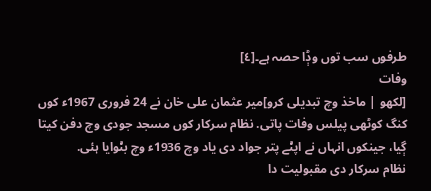طرفوں سب توں وݙا حصہ ہے۔[٤]
وفات
[لکھو | ماخذ وچ تبدیلی کرو]میر عثمان علی خان نے 24 فروری 1967ء کوں کنگ کوٹھی پیلس وفات پاتی. نظام سرکار کوں مسجد جودی وچ دفن کیتا ڳیا، جینکوں انہاں نے اپݨے پتر جواد دی یاد وچ 1936ء وچ بݨوایا ہئی.
نظام سرکار دی مقبولیت دا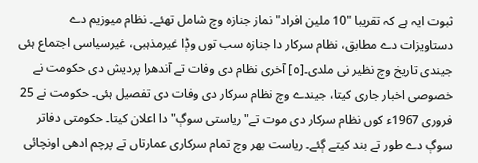ثبوت ایہ ہے کہ تقریبا "10 ملین افراد" نماز جنازہ وچ شامل تھئے۔ نظام میوزیم دے دستاویزات دے مطابق، نظام سرکار دا جنازہ سب توں وݙا غیرمذہبی، غیرسیاسی اجتماع ہئی جیندی تاریخ وچ نظیر نی ملدی۔[٥] آخری نظام دی وفات تے آندھرا پردیش دی حکومت نے خصوصی اخبار جاری کیتا، جیندے وچ نظام سرکار دی وفات دی تفصیل ہئی۔ حکومت نے 25 فروری 1967ء کوں نظام سرکار دی موت تے"ریاستی سوڳ" دا اعلان کیتا۔ حکومتی دفاتر سوڳ دے طور تے بند کیتے ڳئے۔ ریاست بھر وچ تمام سرکاری عمارتاں تے پرچم ادھی اونچائی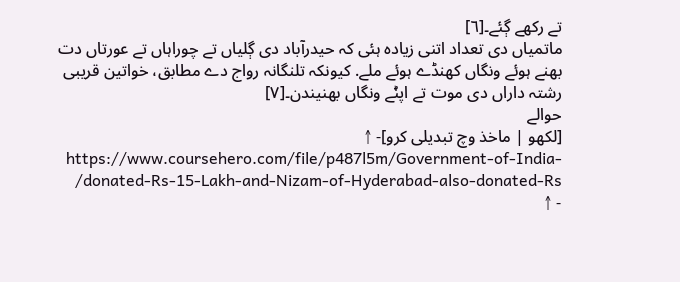تے رکھے ڳئے۔[٦]
ماتمیاں دی تعداد اتنی زیادہ ہئی کہ حیدرآباد دی ڳلیاں تے چوراہاں تے عورتاں دت بھنے ہوئے ونگاں کھنڈے ہوئے ملے. کیونکہ تلنگانہ رواج دے مطابق، خواتین قریبی رشتہ داراں دی موت تے اپݨے ونگاں بھنیندن۔[٧]
حوالے
[لکھو | ماخذ وچ تبدیلی کرو]- ↑ https://www.coursehero.com/file/p487l5m/Government-of-India-donated-Rs-15-Lakh-and-Nizam-of-Hyderabad-also-donated-Rs/
- ↑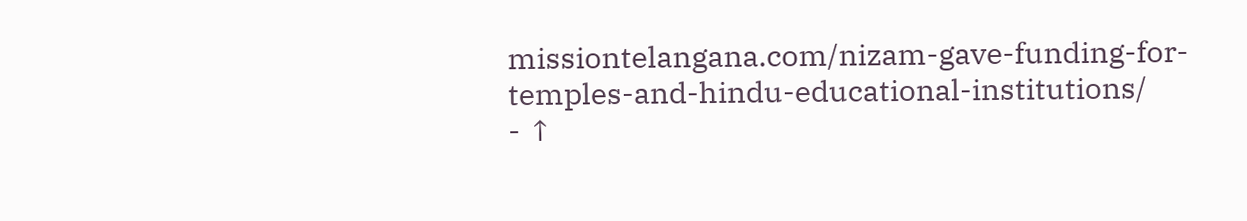missiontelangana.com/nizam-gave-funding-for-temples-and-hindu-educational-institutions/
- ↑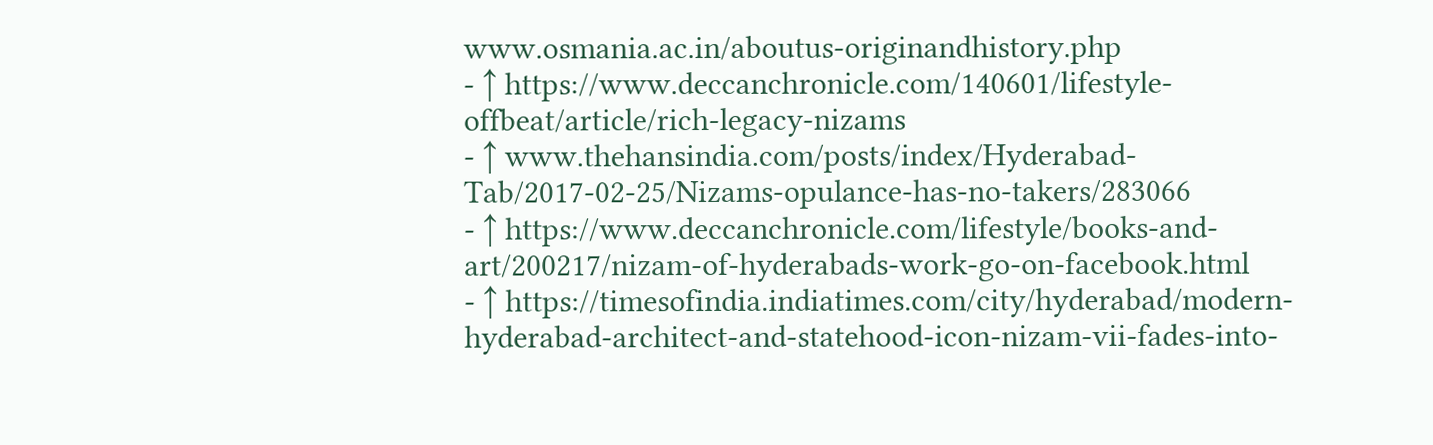www.osmania.ac.in/aboutus-originandhistory.php
- ↑ https://www.deccanchronicle.com/140601/lifestyle-offbeat/article/rich-legacy-nizams
- ↑ www.thehansindia.com/posts/index/Hyderabad-Tab/2017-02-25/Nizams-opulance-has-no-takers/283066
- ↑ https://www.deccanchronicle.com/lifestyle/books-and-art/200217/nizam-of-hyderabads-work-go-on-facebook.html
- ↑ https://timesofindia.indiatimes.com/city/hyderabad/modern-hyderabad-architect-and-statehood-icon-nizam-vii-fades-into-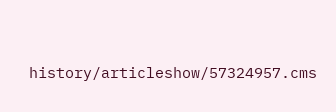history/articleshow/57324957.cms